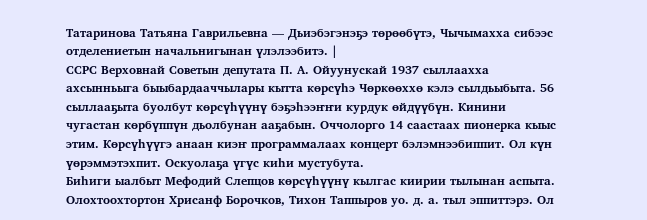Татаринова Татьяна Гаврильевна — Дьиэбэгэнэҕэ төрөөбүтэ, Чычымахха сибээс отделениетын начальнигынан үлэлээбитэ. |
ССРС Верховнай Советын депутата П. А. Ойуунускай 1937 сыллаахха ахсынньыга быыбардааччылары кытта көрсүһэ Чөркөөххө кэлэ сылдьыбыта. 56 сыллааҕыта буолбут көрсүһүүнү бэҕэһээҥҥи курдук өйдүүбүн. Кинини чугастан көрбүппүн дьолбунан ааҕабын. Оччолорго 14 саастаах пионерка кыыс этим. Көрсүһүүгэ анаан киэҥ программалаах концерт бэлэмнээбиппит. Ол күн үөрэммэтэхпит. Оскуолаҕа үгүс киһи мустубута.
Биһиги ыалбыт Мефодий Слепцов көрсүһүүнү кылгас киирии тылынан аспыта. Олохтоохтортон Хрисанф Борочков, Тихон Таппыров уо. д. а. тыл эппиттэрэ. Ол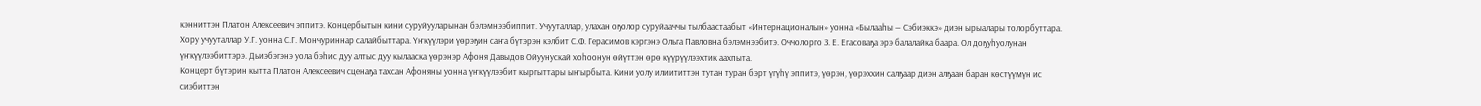кэнниттэн Платон Алексеевич эппитэ. Концербытын кини суруйууларынан бэлэмнээбиппит. Учууталлар, улахан оҕолор суруйааччы тылбаастаабыт «Интернационалын» уонна «Былааһы — Сэбиэккэ» диэн ырыалары толорбуттара. Хору учууталлар У.Г. уонна С.Г. Мончуриннар салайбыттара. Үҥкүүлэри үөрэҕин саҥа бүтэрэн кэлбит С.Ф. Герасимов кэргэнэ Ольга Павловна бэлэмнээбитэ. Оччолорго З. Е. Егасоваҕа эрэ балалайка баара. Ол доҕуһуолунан үҥкүүлээбиттэрэ. Дьиэбэгэнэ уола бэһис дуу алтыс дуу кылааска үөрэнэр Афоня Давыдов Ойуунускай хоһоонун өйүттэн өрө күүрүүлээхтик аахпыта.
Концерт бүтэрин кытта Платон Алексеевич сценаҕа тахсан Афоняны уонна үҥкүүлээбит кыргыттары ыҥырбыта. Кини уолу илиититтэн тутан туран бэрт үгүһү эппитэ, үөрэн, үөрэххин салҕаар диэн алҕаан баран көстүүмүн ис сиэбиттэн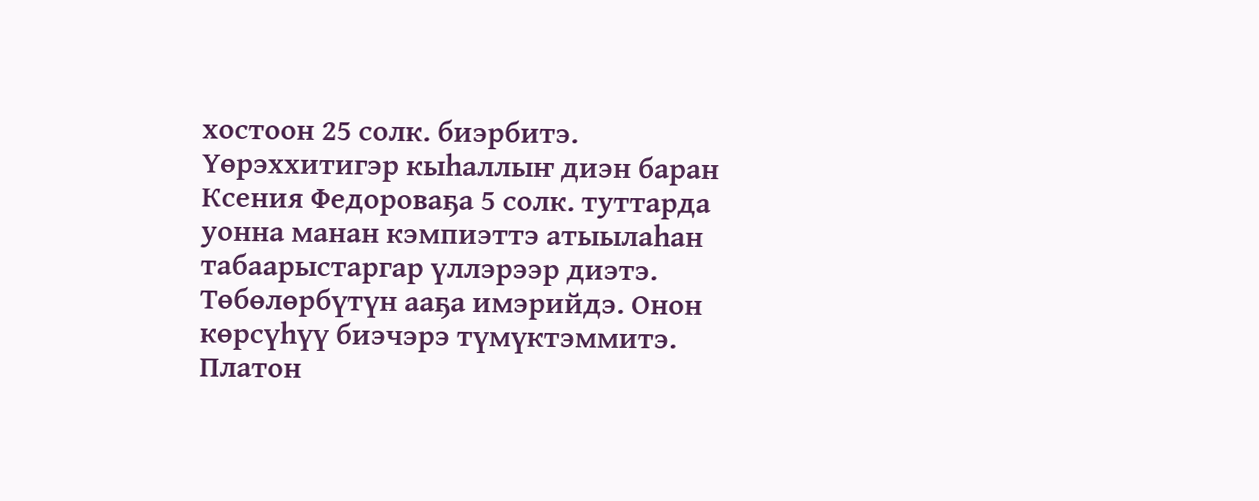хостоон 25 солк. биэрбитэ. Үөрэххитигэр кыһаллыҥ диэн баран Ксения Федороваҕа 5 солк. туттарда уонна манан кэмпиэттэ атыылаһан табаарыстаргар үллэрээр диэтэ. Төбөлөрбүтүн ааҕа имэрийдэ. Онон көрсүһүү биэчэрэ түмүктэммитэ.
Платон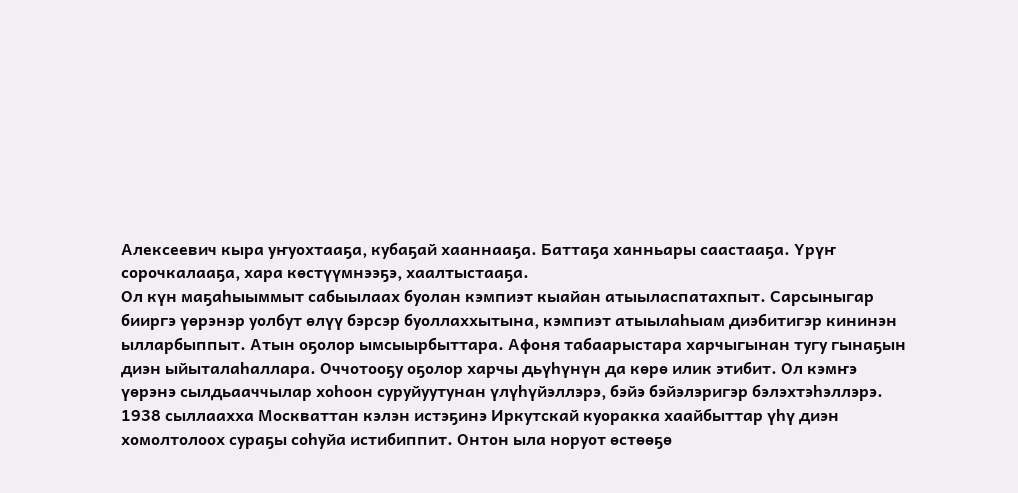Алексеевич кыра уҥуохтааҕа, кубаҕай хааннааҕа. Баттаҕа ханньары саастааҕа. Үрүҥ сорочкалааҕа, хара көстүүмнээҕэ, хаалтыстааҕа.
Ол күн маҕаһыыммыт сабыылаах буолан кэмпиэт кыайан атыыласпатахпыт. Сарсыныгар бииргэ үөрэнэр уолбут өлүү бэрсэр буоллаххытына, кэмпиэт атыылаһыам диэбитигэр кининэн ылларбыппыт. Атын оҕолор ымсыырбыттара. Афоня табаарыстара харчыгынан тугу гынаҕын диэн ыйыталаһаллара. Оччотооҕу оҕолор харчы дьүһүнүн да көрө илик этибит. Ол кэмҥэ үөрэнэ сылдьааччылар хоһоон суруйуутунан үлүһүйэллэрэ, бэйэ бэйэлэригэр бэлэхтэһэллэрэ.
1938 сыллаахха Москваттан кэлэн истэҕинэ Иркутскай куоракка хаайбыттар үһү диэн хомолтолоох сураҕы соһуйа истибиппит. Онтон ыла норуот өстөөҕө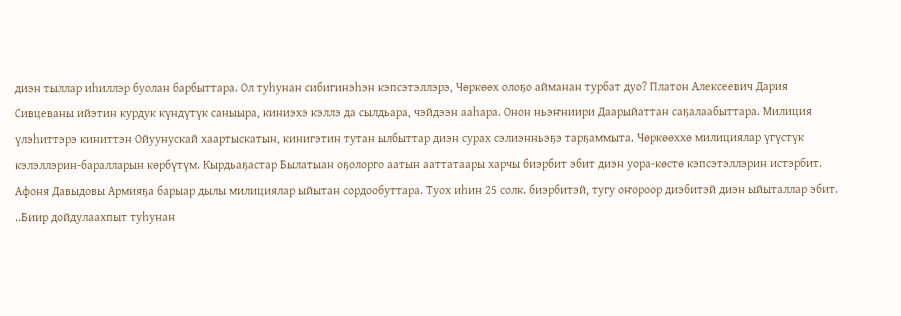диэн тыллар иһиллэр буолан барбыттара. Ол туһунан сибигинэһэн кэпсэтэллэрэ, Чөркөөх олоҕо айманан турбат дуо? Платон Алексеевич Дария Сивцеваны ийэтин курдук күндүтүк саныыра, киниэхэ кэллэ да сылдьара, чэйдээн ааһара. Онон ньэҥниири Даарыйаттан саҕалаабыттара. Милиция үлэһиттэрэ киниттэн Ойуунускай хаартыскатын, кинигэтин тутан ылбыттар диэн сурах сэлиэнньэҕэ тарҕаммыта. Чөркөөххө милициялар үгүстүк кэлэллэрин-баралларын көрбүтүм. Кырдьаҕастар Былатыан оҕолорго аатын ааттатаары харчы биэрбит эбит диэн уора-көстө кэпсэтэллэрин истэрбит. Афоня Давыдовы Армияҕа барыар дылы милициялар ыйытан сордообуттара. Туох иһин 25 солк. биэрбитэй, тугу оҥороор диэбитэй диэн ыйыталлар эбит.
..Биир дойдулаахпыт туһунан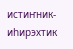истиҥник-иһирэхтик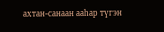ахтан-санаан ааһар түгэн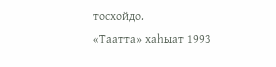тосхойдо.
«Таатта» хаһыат 1993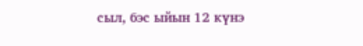сыл, бэс ыйын 12 күнэ